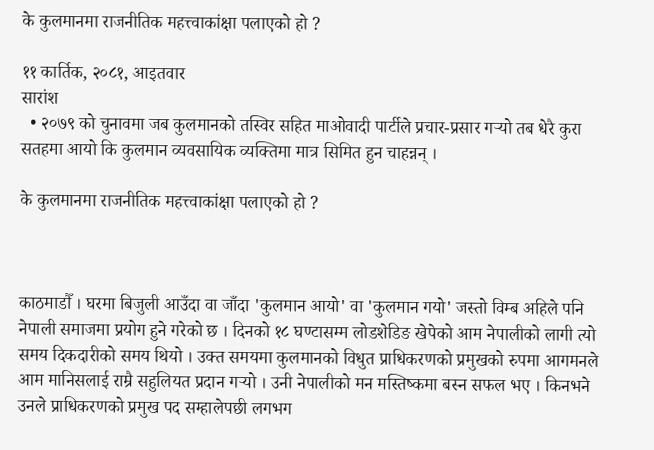के कुलमानमा राजनीतिक महत्त्वाकांक्षा पलाएको हो ?

११ कार्तिक, २०८१, आइतवार
सारांश
  • २०७९ को चुनावमा जब कुलमानको तस्विर सहित माओवादी पार्टीले प्रचार-प्रसार गऱ्यो तब धेरै कुरा सतहमा आयो कि कुलमान व्यवसायिक व्यक्तिमा मात्र सिमित हुन चाहन्नन् ।

के कुलमानमा राजनीतिक महत्त्वाकांक्षा पलाएको हो ?



काठमाडौँ । घरमा बिजुली आउँदा वा जाँदा 'कुलमान आयो' वा 'कुलमान गयो' जस्तो विम्ब अहिले पनि नेपाली समाजमा प्रयोग हुने गरेको छ । दिनको १८ घण्टासम्म लोडशेडिङ खेपेको आम नेपालीको लागी त्यो समय दिकदारीको समय थियो । उक्त समयमा कुलमानको विधुत प्राधिकरणको प्रमुखको रुपमा आगमनले आम मानिसलाई राम्रै सहुलियत प्रदान गऱ्यो । उनी नेपालीको मन मस्तिष्कमा बस्न सफल भए । किनभने उनले प्राधिकरणको प्रमुख पद सम्हालेपछी लगभग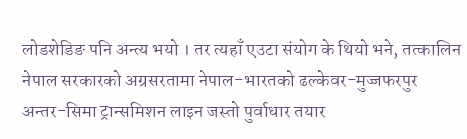लोडशेडिङ पनि अन्त्य भयो । तर त्यहाँ एउटा संयोग के थियो भने, तत्कालिन नेपाल सरकारको अग्रसरतामा नेपाल-भारतको ढल्केवर-मुज्जफरपुर अन्तर-सिमा ट्रान्समिशन लाइन जस्तो पुर्वाधार तयार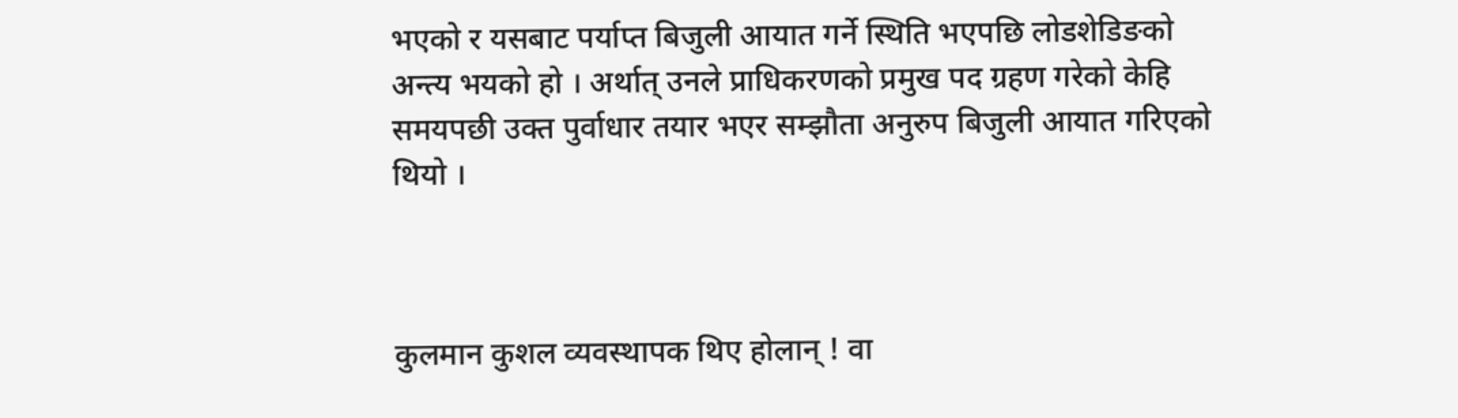भएको र यसबाट पर्याप्त बिजुली आयात गर्ने स्थिति भएपछि लोडशेडिङको अन्त्य भयको हो । अर्थात् उनले प्राधिकरणको प्रमुख पद ग्रहण गरेको केहि समयपछी उक्त पुर्वाधार तयार भएर सम्झौता अनुरुप बिजुली आयात गरिएको थियो ।



कुलमान कुशल व्यवस्थापक थिए होलान् ! वा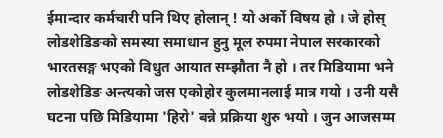ईमान्दार कर्मचारी पनि थिए होलान् ! यो अर्को विषय हो । जे होस् लोडशेडिङको समस्या समाधान हुनु मूल रुपमा नेपाल सरकारको भारतसङ्ग भएको विधुत आयात सम्झौता नै हो । तर मिडियामा भने लोडशेडिङ अन्त्यको जस एकोहोर कुलमानलाई मात्र गयो । उनी यसै घटना पछि मिडियामा 'हिरो' बन्ने प्रक्रिया शुरु भयो । जुन आजसम्म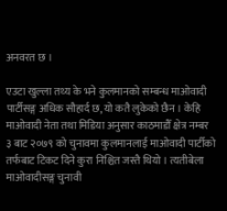अनवरत छ ।

एउटा खुल्ला तथ्य के भने कुलमानको सम्बन्ध माओवादी पार्टीसङ्ग अधिक सौहार्द छ, यो कतै लुकेको छैन । केहि माओवादी नेता तथा मिडिया अनुसार काठमाडौँ क्षेत्र नम्बर ३ बाट २०७९ को चुनावमा कुलमानलाई माओवादी पार्टीको तर्फबाट टिकट दिने कुरा निश्चित जस्तै थियो । त्यतीबेला माओवादीसङ्ग चुनावी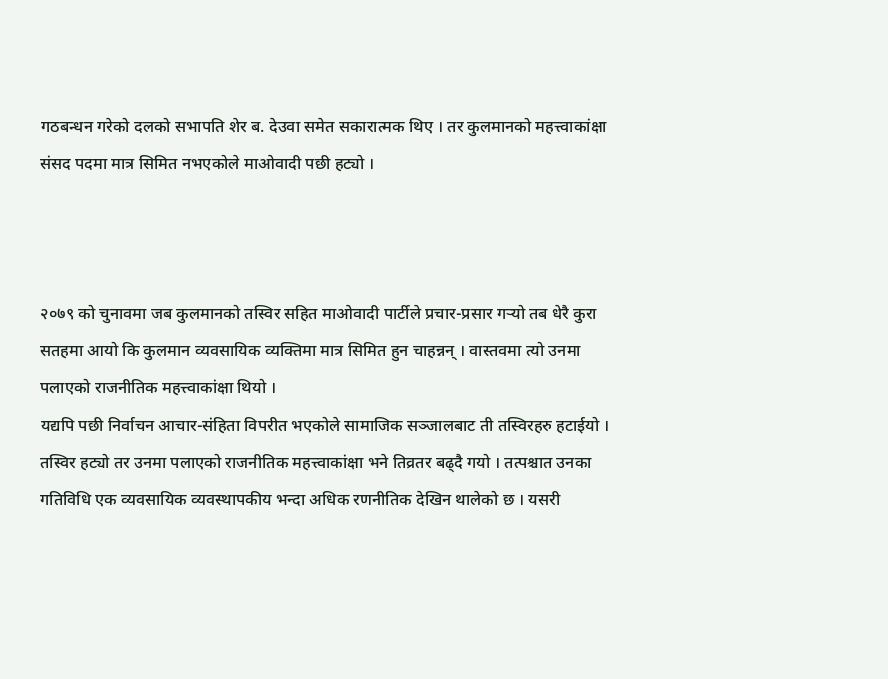गठबन्धन गरेको दलको सभापति शेर ब. देउवा समेत सकारात्मक थिए । तर कुलमानको महत्त्वाकांक्षा संसद पदमा मात्र सिमित नभएकोले माओवादी पछी हट्यो ।



२०७९ को चुनावमा जब कुलमानको तस्विर सहित माओवादी पार्टीले प्रचार-प्रसार गऱ्यो तब धेरै कुरा सतहमा आयो कि कुलमान व्यवसायिक व्यक्तिमा मात्र सिमित हुन चाहन्नन् । वास्तवमा त्यो उनमा पलाएको राजनीतिक महत्त्वाकांक्षा थियो ।
यद्यपि पछी निर्वाचन आचार-संहिता विपरीत भएकोले सामाजिक सञ्जालबाट ती तस्विरहरु हटाईयो । तस्विर हट्यो तर उनमा पलाएको राजनीतिक महत्त्वाकांक्षा भने तिव्रतर बढ्दै गयो । तत्पश्चात उनका गतिविधि एक व्यवसायिक व्यवस्थापकीय भन्दा अधिक रणनीतिक देखिन थालेको छ । यसरी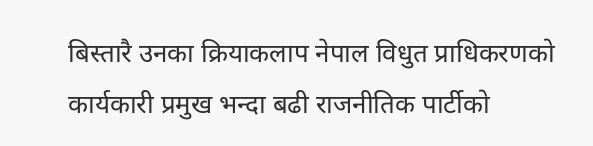बिस्तारै उनका क्रियाकलाप नेपाल विधुत प्राधिकरणको कार्यकारी प्रमुख भन्दा बढी राजनीतिक पार्टीको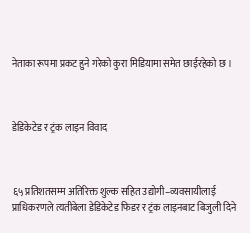नेताका रूपमा प्रकट हुने गरेको कुरा मिडियामा समेत छाईरहेको छ ।



डेडिकेटेड र ट्रंक लाइन विवाद



६५ प्रतिशतसम्म अतिरिक्त शुल्क सहित उद्योगी–व्यवसायीलाई प्राधिकरणले त्यतीबेला डेडिकेटेड फिडर र ट्रंक लाइनबाट बिजुली दिने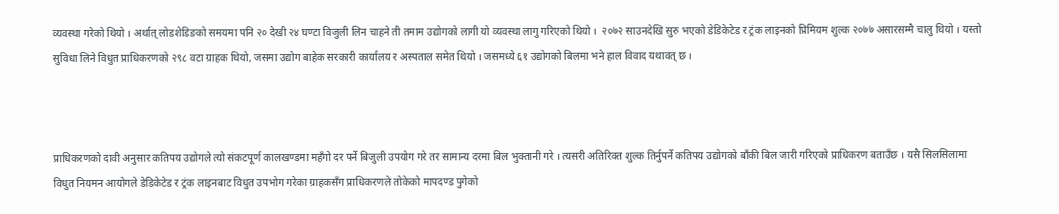व्यवस्था गरेको थियो । अर्थात् लोडशेडिङको समयमा पनि २० देखी २४ घण्टा विजुली लिन चाहने ती तमाम उद्योगको लागी यो व्यवस्था लागु गरिएको थियो ।  २०७२ साउनदेखि सुरु भएको डेडिकेटेड र ट्रंक लाइनको प्रिमियम शुल्क २०७७ असारसम्मै चालु थियो । यस्तो सुविधा लिने विधुत प्राधिकरणको २९८ वटा ग्राहक थियो, जसमा उद्योग बाहेक सरकारी कार्यालय र अस्पताल समेत थियो । जसमध्ये ६१ उद्योगको बिलमा भने हाल विवाद यथावत् छ ।



प्राधिकरणको दावी अनुसार कतिपय उद्योगले त्यो संकटपूर्ण कालखण्डमा महँगो दर पर्ने बिजुली उपयोग गरे तर सामान्य दरमा बिल भुक्तानी गरे । त्यसरी अतिरिक्त शुल्क तिर्नुपर्ने कतिपय उद्योगको बाँकी बिल जारी गरिएको प्राधिकरण बताउँछ । यसै सिलसिलामा विधुत नियमन आयोगले डेडिकेटेड र ट्रंक लाइनबाट विधुत उपभोग गरेका ग्राहकसँग प्राधिकरणले तोकेको मापदण्ड पुगेको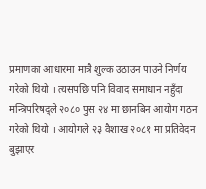प्रमाणका आधारमा मात्रै शुल्क उठाउन पाउने निर्णय गरेको थियो । त्यसपछि पनि विवाद समाधान नहुँदा मन्त्रिपरिषद्ले २०८० पुस २४ मा छानबिन आयोग गठन गरेको थियो । आयोगले २३ वैशाख २०८१ मा प्रतिवेदन बुझाएर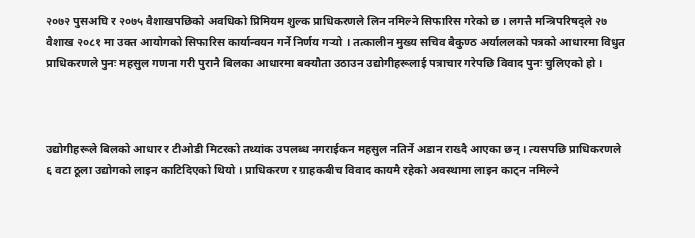२०७२ पुसअघि र २०७५ वैशाखपछिको अवधिको प्रिमियम शुल्क प्राधिकरणले लिन नमिल्ने सिफारिस गरेको छ । लगत्तै मन्त्रिपरिषद्ले २७ वैशाख २०८१ मा उक्त आयोगको सिफारिस कार्यान्वयन गर्ने निर्णय गऱ्यो । तत्कालीन मुख्य सचिव बैकुण्ठ अर्याललको पत्रको आधारमा विधुत प्राधिकरणले पुनः महसुल गणना गरी पुरानै बिलका आधारमा बक्यौता उठाउन उद्योगीहरूलाई पत्राचार गरेपछि विवाद पुनः चुलिएको हो ।



उद्योगीहरूले बिलको आधार र टीओडी मिटरको तथ्यांक उपलब्ध नगराईकन महसुल नतिर्ने अडान राख्दै आएका छन् । त्यसपछि प्राधिकरणले ६ वटा ठूला उद्योगको लाइन काटिदिएको थियो । प्राधिकरण र ग्राहकबीच विवाद कायमै रहेको अवस्थामा लाइन काट्न नमिल्ने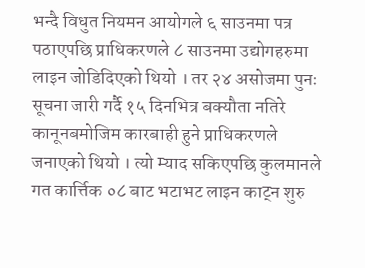भन्दै विधुत नियमन आयोगले ६ साउनमा पत्र पठाएपछि प्राधिकरणले ८ साउनमा उद्योगहरुमा लाइन जोडिदिएको थियो । तर २४ असोजमा पुनः सूचना जारी गर्दै १५ दिनभित्र बक्यौता नतिरे कानूनबमोजिम कारबाही हुने प्राधिकरणले जनाएको थियो । त्यो म्याद सकिएपछि कुलमानले गत कार्त्तिक ०८ बाट भटाभट लाइन काट्न शुरु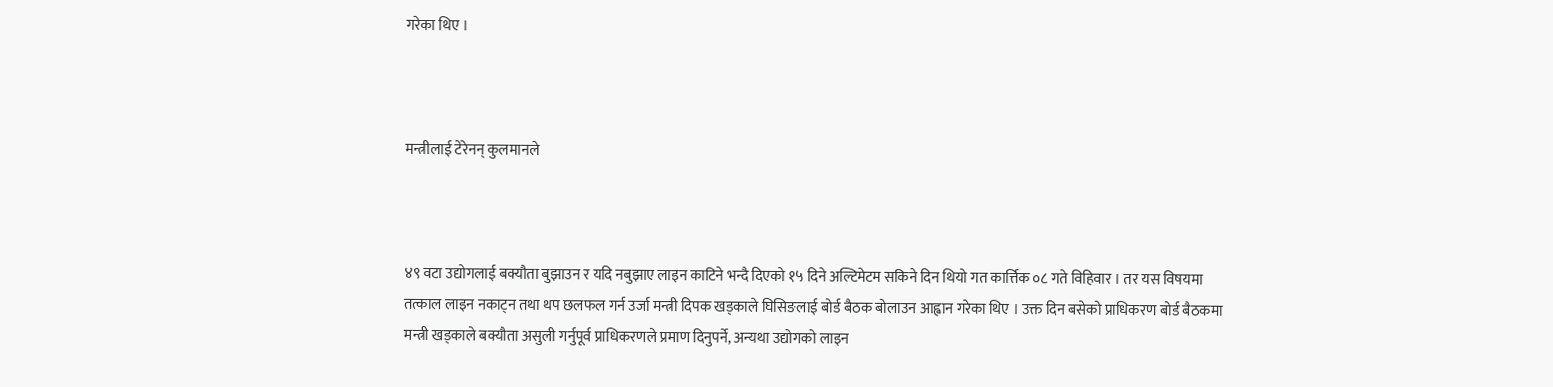गरेका थिए ।



मन्त्रीलाई टेरेनन् कुलमानले



४९ वटा उद्योगलाई बक्यौता बुझाउन र यदि नबुझाए लाइन काटिने भन्दै दिएको १५ दिने अल्टिमेटम सकिने दिन थियो गत कार्त्तिक ०८ गते विहिवार । तर यस विषयमा तत्काल लाइन नकाट्न तथा थप छलफल गर्न उर्जा मन्त्री दिपक खड्काले घिसिङलाई बोर्ड बैठक बोलाउन आह्वान गरेका थिए । उक्त दिन बसेको प्राधिकरण बोर्ड बैठकमा मन्त्री खड्काले बक्यौता असुली गर्नुपूर्व प्राधिकरणले प्रमाण दिनुपर्ने, अन्यथा उद्योगको लाइन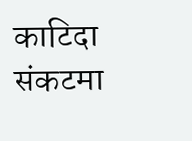काटिदा संकटमा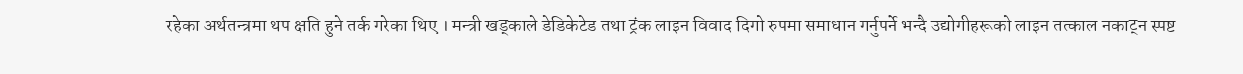रहेका अर्थतन्त्रमा थप क्षति हुने तर्क गरेका थिए । मन्त्री खड्काले डेडिकेटेड तथा ट्रंक लाइन विवाद दिगो रुपमा समाधान गर्नुपर्ने भन्दै उद्योगीहरूको लाइन तत्काल नकाट्न स्पष्ट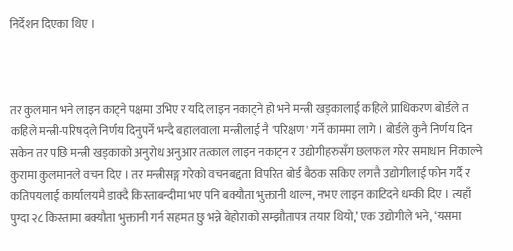निर्देशन दिएका थिए ।



तर कुलमान भने लाइन काट्ने पक्षमा उभिए र यदि लाइन नकाट्ने हो भने मन्त्री खड्कालाई कहिले प्राधिकरण बोर्डले त कहिले मन्त्री-परिषद्ले निर्णय दिनुपर्ने भन्दै बहालवाला मन्त्रीलाई नै 'परिक्षण' गर्ने काममा लागे । बोर्डले कुनै निर्णय दिन सकेन तर पछि मन्त्री खड्काको अनुरोध अनुआर तत्काल लाइन नकाट्न र उद्योगीहरुसँग छलफल गरेर समाधान निकाल्ने कुरामा कुलमानले वचन दिए । तर मन्त्रीसङ्ग गरेको वचनबद्दता विपरित बोर्ड बैठक सकिए लगत्तै उद्योगीलाई फोन गर्दै र कतिपयलाई कार्यालयमै डाक्दै किस्ताबन्दीमा भए पनि बक्यौता भुक्तानी थाल्न, नभए लाइन काटिदने धम्की दिए । त्यहाँ पुग्दा २८ किस्तामा बक्यौता भुक्तानी गर्न सहमत छु भन्ने बेहोराको सम्झौतापत्र तयार थियो,’ एक उद्योगीले भने, ‘यसमा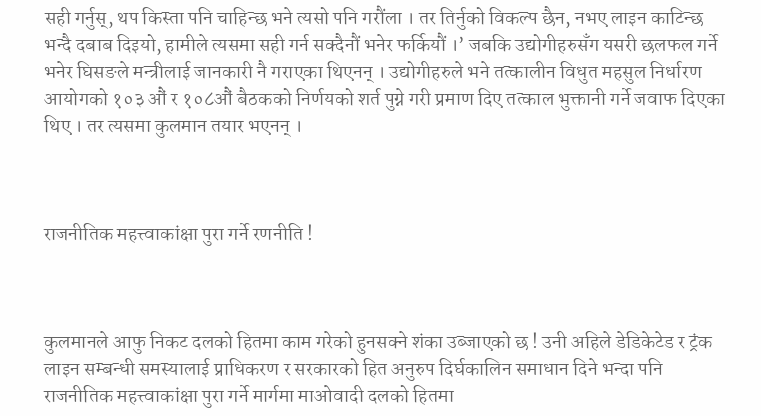सही गर्नुस्, थप किस्ता पनि चाहिन्छ भने त्यसो पनि गरौंला । तर तिर्नुको विकल्प छैन, नभए लाइन काटिन्छ भन्दै दबाब दिइयो, हामीले त्यसमा सही गर्न सक्दैनौं भनेर फर्कियौं ।’ जबकि उद्योगीहरुसँग यसरी छलफल गर्ने भनेर घिसङले मन्त्रीलाई जानकारी नै गराएका थिएनन् । उद्योगीहरुले भने तत्कालीन विधुत महसुल निर्धारण आयोगको १०३ औं र १०८औं बैठकको निर्णयको शर्त पुग्ने गरी प्रमाण दिए तत्काल भुक्तानी गर्ने जवाफ दिएका थिए । तर त्यसमा कुलमान तयार भएनन् ।



राजनीतिक महत्त्वाकांक्षा पुरा गर्ने रणनीति !



कुलमानले आफु निकट दलको हितमा काम गरेको हुनसक्ने शंका उब्जाएको छ ! उनी अहिले डेडिकेटेड र ट्रंक लाइन सम्बन्धी समस्यालाई प्राधिकरण र सरकारको हित अनुरुप दिर्घकालिन समाधान दिने भन्दा पनि राजनीतिक महत्त्वाकांक्षा पुरा गर्ने मार्गमा माओवादी दलको हितमा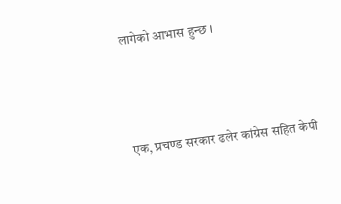लागेको आभास हुन्छ ।



एक, प्रचण्ड सरकार ढलेर कांग्रेस सहित केपी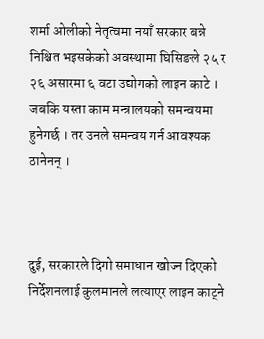शर्मा ओलीको नेतृत्वमा नयाँ सरकार बन्ने निश्चित भइसकेको अवस्थामा घिसिङले २५ र २६ असारमा ६ वटा उद्योगको लाइन काटे । जबकि यस्ता काम मन्त्रालयको समन्वयमा हुनेगर्छ । तर उनले समन्वय गर्न आवश्यक ठानेनन् ।



दुई, सरकारले दिगो समाधान खोज्न दिएको निर्देशनलाई कुलमानले लत्याएर लाइन काट्ने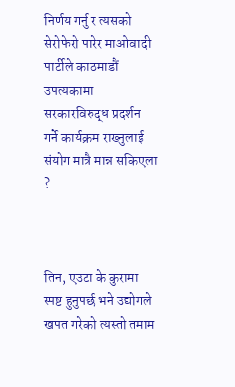निर्णय गर्नु र त्यसको सेरोफेरो पारेर माओवादी पार्टीले काठमाडौं उपत्यकामा सरकारविरुद्ध प्रदर्शन गर्ने कार्यक्रम राख्नुलाई संयोग मात्रै मान्न सकिएला ?



तिन, एउटा के कुरामा स्पष्ट हुनुपर्छ भने उद्योगले खपत गरेको त्यस्तो तमाम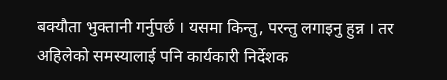बक्यौता भुक्तानी गर्नुपर्छ । यसमा किन्तु, परन्तु लगाइनु हुन्न । तर अहिलेको समस्यालाई पनि कार्यकारी निर्देशक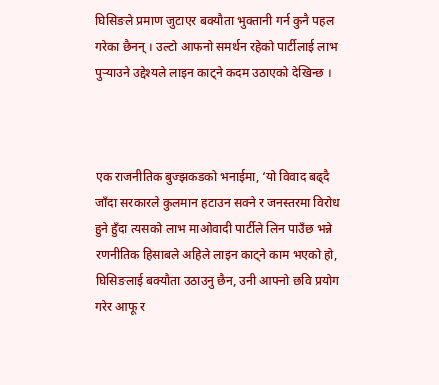घिसिङले प्रमाण जुटाएर बक्यौता भुक्तानी गर्न कुनै पहल गरेका छैनन् । उल्टो आफनो समर्थन रहेको पार्टीलाई लाभ पुर्‍याउने उद्देश्यले लाइन काट्ने कदम उठाएको देखिन्छ ।



एक राजनीतिक बुज्झकडको भनाईमा, ‘यो विवाद बढ्दै जाँदा सरकारले कुलमान हटाउन सक्ने र जनस्तरमा विरोध हुने हुँदा त्यसको लाभ माओवादी पार्टीले लिन पाउँछ भन्ने रणनीतिक हिसाबले अहिले लाइन काट्ने काम भएको हो, घिसिङलाई बक्यौता उठाउनु छैन, उनी आफ्नो छवि प्रयोग गरेर आफू र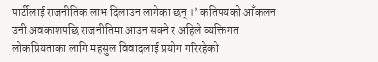पार्टीलाई राजनीतिक लाभ दिलाउन लागेका छन् ।’ कतिपयको आँकलन उनी अवकाशपछि राजनीतिमा आउन सक्ने र अहिले व्यक्तिगत लोकप्रियताका लागि महसुल विवादलाई प्रयोग गरिरहेको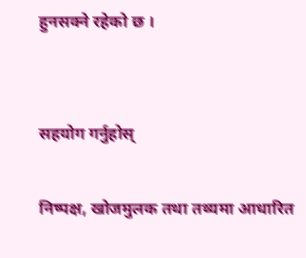हुनसक्ने रहेको छ ।


सहयोग गर्नुहोस्

निष्पक्ष, खोजमुलक तथा तथ्यमा आधारित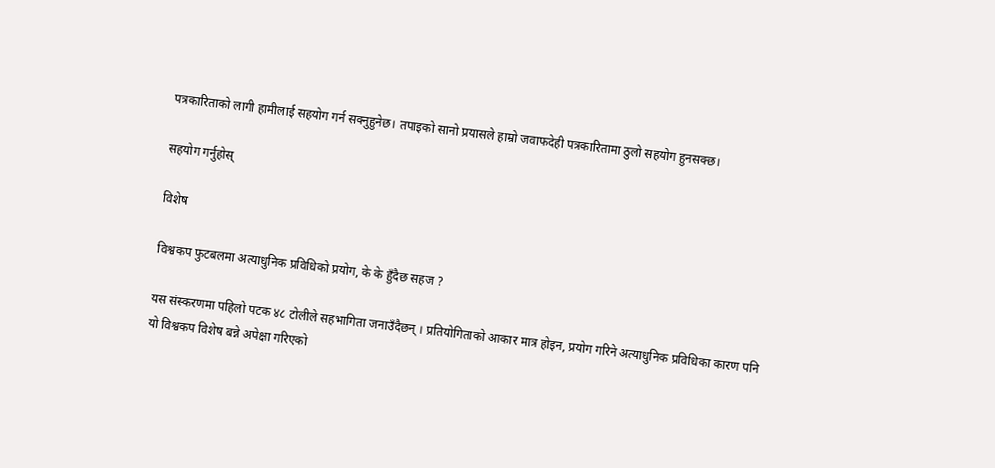पत्रकारिताको लागी हामीलाई सहयोग गर्न सक्नुहुनेछ। तपाइको सानो प्रयासले हाम्रो जवाफदेही पत्रकारितामा ठुलो सहयोग हुनसक्छ।

सहयोग गर्नुहोस्

विशेष

विश्वकप फुटबलमा अत्याधुनिक प्रविधिको प्रयोग, के के हुँदैछ सहज ?

यस संस्करणमा पहिलो पटक ४८ टोलीले सहभागिता जनाउँदैछन् । प्रतियोगिताको आकार मात्र होइन, प्रयोग गरिने अत्याधुनिक प्रविधिका कारण पनि यो विश्वकप विशेष बन्ने अपेक्षा गरिएको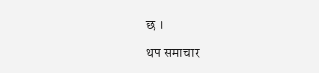छ ।

थप समाचार